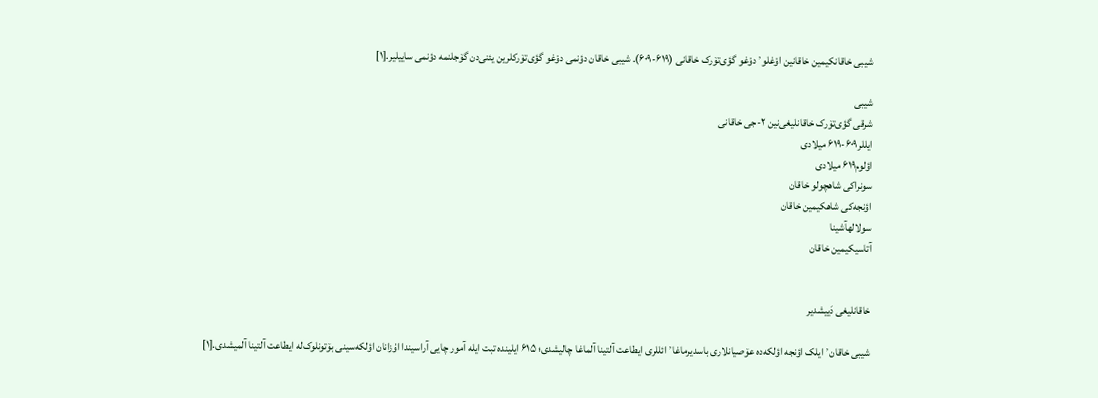شیبی خاقانکیمین خاقانین اوْغلو٬ دوْغو گؤی‌تۆرک خاقانی (۶۱۹-۶۰۹). شیبی خاقان دؤنمی دوْغو گؤی‌تۆرکلرین یئنی‌دن گۆجلنمه دؤنمی ساییلیر.[۱]

شیبی
شرقی گؤی‌تۆرک خاقانلیغی‌نین ۲-جی خاقانی
ایللر۶۰۹-۶۱۹ میلادی
اؤلوم۶۱۹ میلادی
سونراکی شاهچولو خاقان
اؤنجه‌کی شاهکیمین خاقان
سولالهآشینا
آتاسیکیمین خاقان


خاقانلیغی دَییشدیر

شیبی خاقان٬ ایلک اؤنجه اؤلکه‌ده عۆصیانلاری باسدیرماغا٬ ائللری ایطاعت آلتینا آلماغا چالیشدی؛ ۶۱۵ ایلینده تبت ایله آمور چایی آراسیندا اۇزانان اؤلکه‌سینی بۆتونلوک‌له ایطاعت آلتینا آلمیشدی.[۱]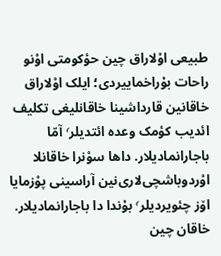طبیعی اوْلاراق چین حؤکومتی اوْنو راحات بۇراخماییردی؛ ایلک اوْلاراق خاقانین قارداشینا خاقانلیغی تکلیف ائدیب کؤمک وعده ائتدیلر٬ آمّا باجارانمادیلار. داها سوْنرا خاقانلا اوْردوباشچی‌لاری‌نین آراسینی پوْزمایا اۆز چئویردیلر٬ بۇندا دا باجارانمادیلار. خاقان چین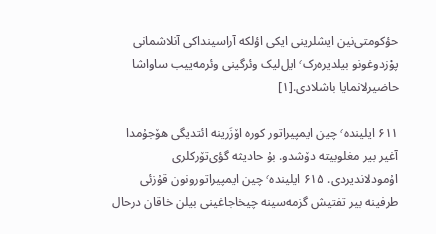حؤکومتی‌نین ایشلرینی ایکی اؤلکه آراسینداکی آنلاشمانی پوْزدوغونو بیلدیره‌رک٬ ایل‌لیک وئرگینی وئرمه‌ییب ساواشا حاضیرلانمایا باشلادی.[۱]

۶۱۱ ایلینده٬ چین ایمپیراتور کوره اۆزَرینه ائتدیگی هۆجۇمدا آغیر بیر مغلوبیته دۆشدو. بۇ حادیثه گؤی‌تۆرکلری اۇمودلاندیردی. ۶۱۵ ایلینده٬ چین ایمپیراتورونون قۇزئی طرفینه بیر تفتیش گزمه‌سینه چیخاجاغینی بیلن خاقان درحال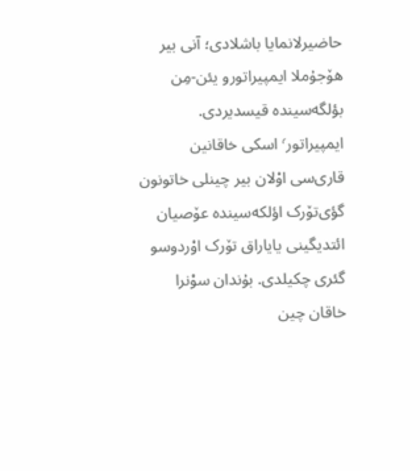حاضیرلانمایا باشلادی؛ آنی بیر هۆجۇملا ایمپیراتورو یئن-مِن بؤلگه‌سینده قیسدیردی. ایمپیراتور٬ اسکی خاقانین قاری‌سی اوْلان بیر چینلی خاتونون گؤی‌تۆرک اؤلکه‌سینده عۆصیان ائتدیگینی یایاراق تۆرک اوْردوسو گئری چکیلدی. بۇندان سوْنرا خاقان چین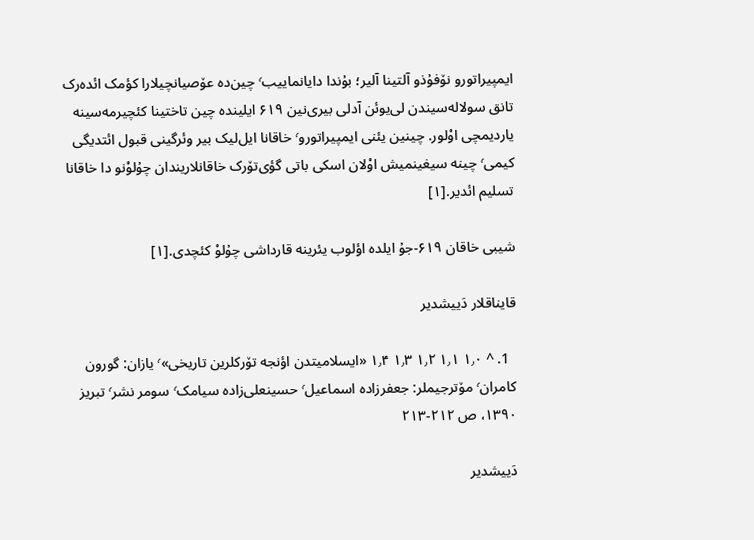ایمپیراتورو نۆفۇذو آلتینا آلیر؛ بۇندا دایانماییب٬ چین‌ده عۆصیانچیلارا کؤمک ائده‌رک تانق سولاله‌سیندن لی‌یوئن آدلی بیری‌نین ۶۱۹ ایلینده چین تاختینا کئچیرمه‌سینه یاردیمچی اوْلور. چینین یئنی ایمپیراتورو٬ خاقانا ایل‌لیک بیر وئرگینی قبول ائتدیگی کیمی٬ چینه سیغینمیش اوْلان اسکی باتی گؤی‌تۆرک خاقانلاریندان چۇلوْنو دا خاقانا تسلیم ائدیر.[۱]

شیبی خاقان ۶۱۹-جۇ ایلده اؤلوب یئرینه قارداشی چۇلوْ کئچدی.[۱]

قایناقلار دَییشدیر

  1. ^ ۱٫۰ ۱٫۱ ۱٫۲ ۱٫۳ ۱٫۴ «ایسلامیتدن اؤنجه تۆرکلرین تاریخی»٬ یازان: گورون کامران٬ مۆترجیملر: جعفرزاده اسماعیل٬ حسینعلی‌زاده سیامک٬ سومر نشر٬ تبریز ۱۳۹۰، ص ۲۱۲-۲۱۳

دَییشدیر